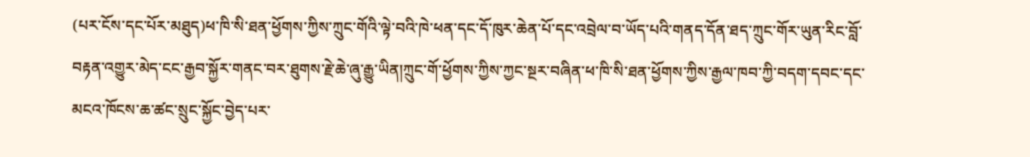(པར་ངོས་དང་པོར་མཐུད)ཕ་ཁི་སི་ཐན་ཕྱོགས་ཀྱིས་ཀྲུང་གོའི་ལྟེ་བའི་ཁེ་ཕན་དང་དོ་ཁུར་ཆེན་པོ་དང་འབྲེལ་བ་ཡོད་པའི་གནད་དོན་ཐད་ཀྲུང་གོར་ཡུན་རིང་བློ་བརྟན་འགྱུར་མེད་ངང་རྒྱབ་སྐྱོར་གནང་བར་ཐུགས་རྗེ་ཆེ་ཞུ་རྒྱུ་ཡིན།ཀྲུང་གོ་ཕྱོགས་ཀྱིས་ཀྱང་སྔར་བཞིན་ཕ་ཁི་སི་ཐན་ཕྱོགས་ཀྱིས་རྒྱལ་ཁབ་ཀྱི་བདག་དབང་དང་མངའ་ཁོངས་ཆ་ཚང་སྲུང་སྐྱོང་བྱེད་པར་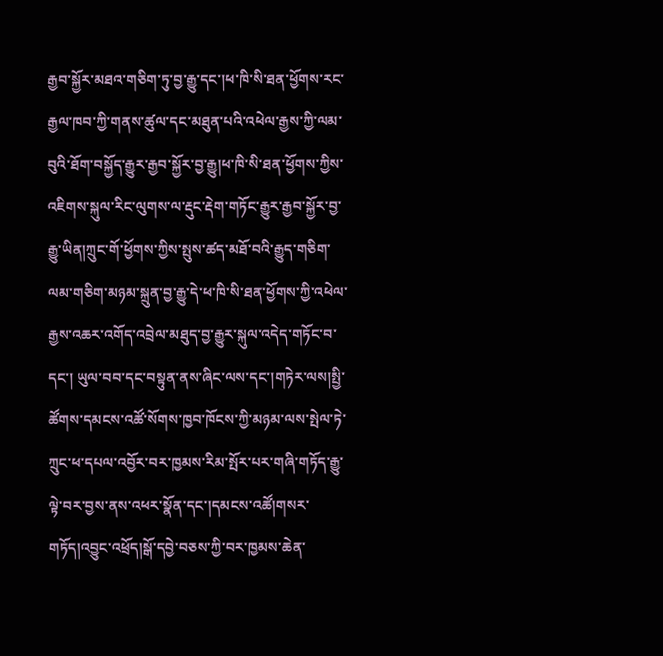རྒྱབ་སྐྱོར་མཐའ་གཅིག་ཏུ་བྱ་རྒྱུ་དང་།ཕ་ཁི་སི་ཐན་ཕྱོགས་རང་རྒྱལ་ཁབ་ཀྱི་གནས་ཚུལ་དང་མཐུན་པའི་འཕེལ་རྒྱས་ཀྱི་ལམ་བུའི་ཐོག་བསྐྱོད་རྒྱུར་རྒྱབ་སྐྱོར་བྱ་རྒྱུ།ཕ་ཁི་སི་ཐན་ཕྱོགས་ཀྱིས་འཇིགས་སྐུལ་རིང་ལུགས་ལ་རྡུང་རྡེག་གཏོང་རྒྱུར་རྒྱབ་སྐྱོར་བྱ་རྒྱུ་ཡིན།ཀྲུང་གོ་ཕྱོགས་ཀྱིས་སྤུས་ཚད་མཐོ་བའི་རྒྱུད་གཅིག་ལམ་གཅིག་མཉམ་སྐྲུན་བྱ་རྒྱུ་དེ་ཕ་ཁི་སི་ཐན་ཕྱོགས་ཀྱི་འཕེལ་རྒྱས་འཆར་འགོད་འབྲེལ་མཐུད་བྱ་རྒྱུར་སྐུལ་འདེད་གཏོང་བ་དང་། ཡུལ་བབ་དང་བསྟུན་ནས་ཞིང་ལས་དང་།གཏེར་ལས།སྤྱི་ཚོགས་དམངས་འཚོ་སོགས་ཁྱབ་ཁོངས་ཀྱི་མཉམ་ལས་སྤེལ་ཏེ་ཀྲུང་ཕ་དཔལ་འབྱོར་བར་ཁྱམས་རིམ་སྤོར་པར་གཞི་གཏོད་རྒྱུ་ལྟེ་བར་བྱས་ནས་འཕར་སྣོན་དང་།དམངས་འཚོ།གསར་གཏོད།འབྱུང་འཕྲོད།སྒོ་དབྱེ་བཅས་ཀྱི་བར་ཁྱམས་ཆེན་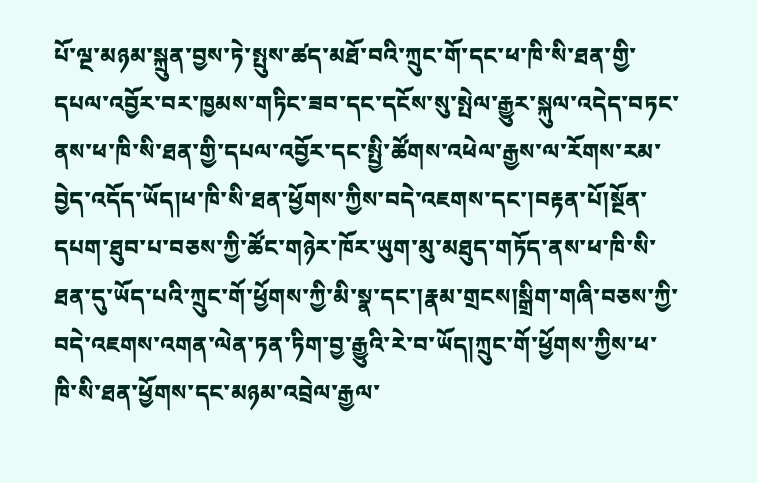པོ་ལྔ་མཉམ་སྐྲུན་བྱས་ཏེ་སྤུས་ཚད་མཐོ་བའི་ཀྲུང་གོ་དང་ཕ་ཁི་སི་ཐན་གྱི་དཔལ་འབྱོར་བར་ཁྱམས་གཏིང་ཟབ་དང་དངོས་སུ་སྤེལ་རྒྱུར་སྐུལ་འདེད་བཏང་ནས་ཕ་ཁི་སི་ཐན་གྱི་དཔལ་འབྱོར་དང་སྤྱི་ཚོགས་འཕེལ་རྒྱས་ལ་རོགས་རམ་བྱེད་འདོད་ཡོད།ཕ་ཁི་སི་ཐན་ཕྱོགས་ཀྱིས་བདེ་འཇགས་དང་།བརྟན་པོ།སྔོན་དཔག་ཐུབ་པ་བཅས་ཀྱི་ཚོང་གཉེར་ཁོར་ཡུག་མུ་མཐུད་གཏོད་ནས་ཕ་ཁི་སི་ཐན་དུ་ཡོད་པའི་ཀྲུང་གོ་ཕྱོགས་ཀྱི་མི་སྣ་དང་།རྣམ་གྲངས།སྒྲིག་གཞི་བཅས་ཀྱི་བདེ་འཇགས་འགན་ལེན་ཏན་ཏིག་བྱ་རྒྱུའི་རེ་བ་ཡོད།ཀྲུང་གོ་ཕྱོགས་ཀྱིས་ཕ་ཁི་སི་ཐན་ཕྱོགས་དང་མཉམ་འབྲེལ་རྒྱལ་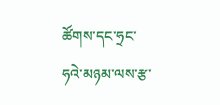ཚོགས་དང་ཧྲང་ཧའེ་མཉམ་ལས་རྩ་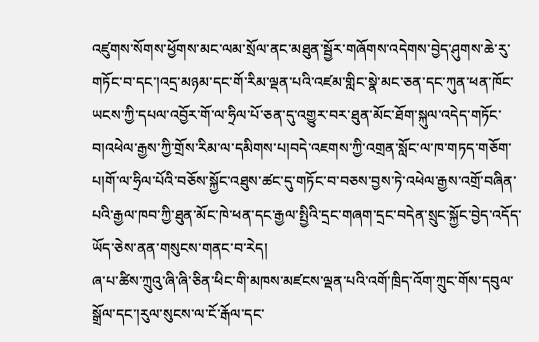འཛུགས་སོགས་ཕྱོགས་མང་ལམ་སྲོལ་ནང་མཐུན་སྦྱོར་གཞོགས་འདེགས་བྱེད་ཤུགས་ཆེ་རུ་གཏོང་བ་དང་།འདྲ་མཉམ་དང་གོ་རིམ་ལྡན་པའི་འཛམ་གླིང་སྣེ་མང་ཅན་དང་ཀུན་ཕན་ཁོང་ཡངས་ཀྱི་དཔལ་འབྱོར་གོ་ལ་ཧྲིལ་པོ་ཅན་དུ་འགྱུར་བར་ཐུན་མོང་ཐོག་སྐུལ་འདེད་གཏོང་བ།འཕེལ་རྒྱས་ཀྱི་གྲོས་རིམ་ལ་དམིགས་པ།བདེ་འཇགས་ཀྱི་འགྲན་སློང་ལ་ཁ་གཏད་གཅོག་པ།གོ་ལ་ཧྲིལ་པོའི་བཅོས་སྐྱོང་འཐུས་ཚང་དུ་གཏོང་བ་བཅས་བྱས་ཏེ་འཕེལ་རྒྱས་འགྲོ་བཞིན་པའི་རྒྱལ་ཁབ་ཀྱི་ཐུན་མོང་ཁེ་ཕན་དང་རྒྱལ་སྤྱིའི་དྲང་གཞག་དྲང་བདེན་སྲུང་སྐྱོང་བྱེད་འདོད་ཡོད་ཅེས་ནན་གསུངས་གནང་བ་རེད།
ཞ་པ་ཚིས་ཀྲུའུ་ཞི་ཞི་ཅིན་ཕིང་གི་མཁས་མཛངས་ལྡན་པའི་འགོ་ཁྲིད་འོག་ཀྲུང་གོས་དབུལ་སྒྲོལ་དང་།རུལ་སུངས་ལ་ངོ་རྒོལ་དང་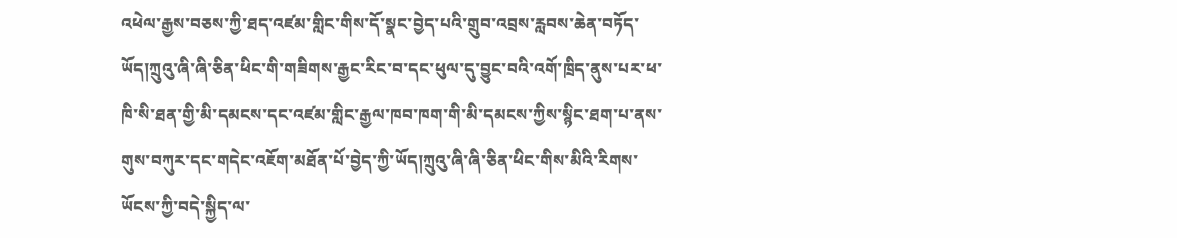འཕེལ་རྒྱས་བཅས་ཀྱི་ཐད་འཛམ་གླིང་གིས་དོ་སྣང་བྱེད་པའི་གྲུབ་འབྲས་རླབས་ཆེན་བཏོད་ཡོད།ཀྲུའུ་ཞི་ཞི་ཅིན་ཕིང་གི་གཟིགས་རྒྱང་རིང་བ་དང་ཕུལ་དུ་བྱུང་བའི་འགོ་ཁྲིད་ནུས་པར་ཕ་ཁི་སི་ཐན་གྱི་མི་དམངས་དང་འཛམ་གླིང་རྒྱལ་ཁབ་ཁག་གི་མི་དམངས་ཀྱིས་སྙིང་ཐག་པ་ནས་གུས་བཀུར་དང་གདེང་འཇོག་མཐོན་པོ་བྱེད་ཀྱི་ཡོད།ཀྲུའུ་ཞི་ཞི་ཅིན་ཕིང་གིས་མིའི་རིགས་ཡོངས་ཀྱི་བདེ་སྐྱིད་ལ་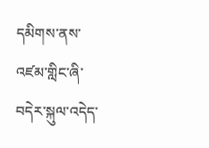དམིགས་ནས་འཛམ་གླིང་ཞི་བདེར་སྐུལ་འདེད་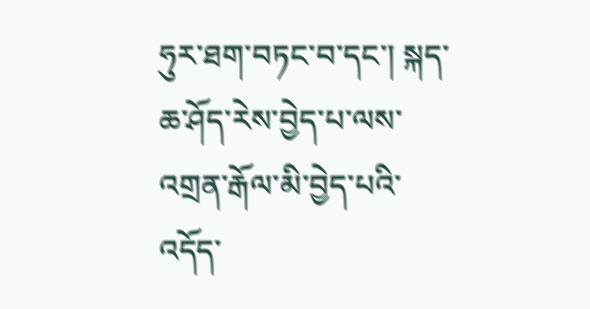ཧུར་ཐག་བཏང་བ་དང་། སྐད་ཆ་ཤོད་རེས་བྱེད་པ་ལས་འགྲན་རྒོལ་མི་བྱེད་པའི་འདོད་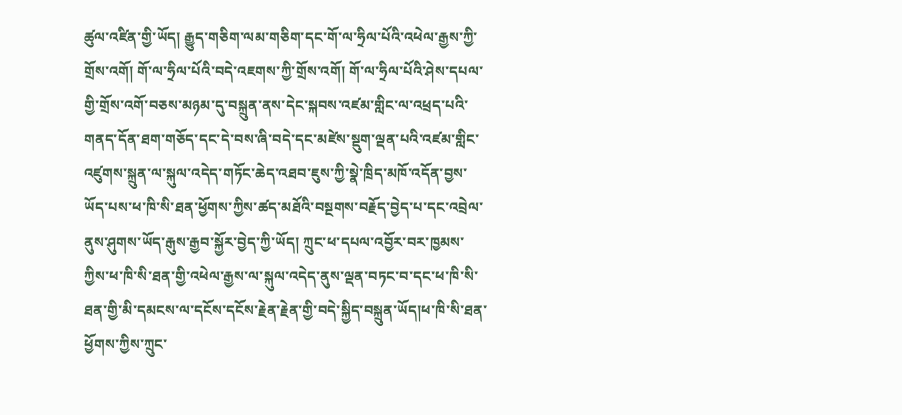ཚུལ་འཛིན་གྱི་ཡོད། རྒྱུད་གཅིག་ལམ་གཅིག་དང་གོ་ལ་ཧྲིལ་པོའི་འཕེལ་རྒྱས་ཀྱི་གྲོས་འགོ། གོ་ལ་ཧྲིལ་པོའི་བདེ་འཇགས་ཀྱི་གྲོས་འགོ། གོ་ལ་ཧྲིལ་པོའི་ཤེས་དཔལ་གྱི་གྲོས་འགོ་བཅས་མཉམ་དུ་བསྐྲུན་ནས་དེང་སྐབས་འཛམ་གླིང་ལ་འཕྲད་པའི་གནད་དོན་ཐག་གཅོད་དང་དེ་བས་ཞི་བདེ་དང་མཛེས་སྡུག་ལྡན་པའི་འཛམ་གླིང་འཛུགས་སྐྲུན་ལ་སྐུལ་འདེད་གཏོང་ཆེད་འཐབ་ཇུས་ཀྱི་སྣེ་ཁྲིད་མཁོ་འདོན་བྱས་ཡོད་པས་ཕ་ཁི་སི་ཐན་ཕྱོགས་ཀྱིས་ཚད་མཐོའི་བསྔགས་བརྗོད་བྱེད་པ་དང་འབྲེལ་ནུས་ཤུགས་ཡོད་རྒུས་རྒྱབ་སྐྱོར་བྱེད་ཀྱི་ཡོད། ཀྲུང་ཕ་དཔལ་འབྱོར་བར་ཁྱམས་ཀྱིས་ཕ་ཁི་སི་ཐན་གྱི་འཕེལ་རྒྱས་ལ་སྐུལ་འདེད་ནུས་ལྡན་བཏང་བ་དང་ཕ་ཁི་སི་ཐན་གྱི་མི་དམངས་ལ་དངོས་དངོས་རྗེན་རྗེན་གྱི་བདེ་སྐྱིད་བསྐྲུན་ཡོད།ཕ་ཁི་སི་ཐན་ཕྱོགས་ཀྱིས་ཀྲུང་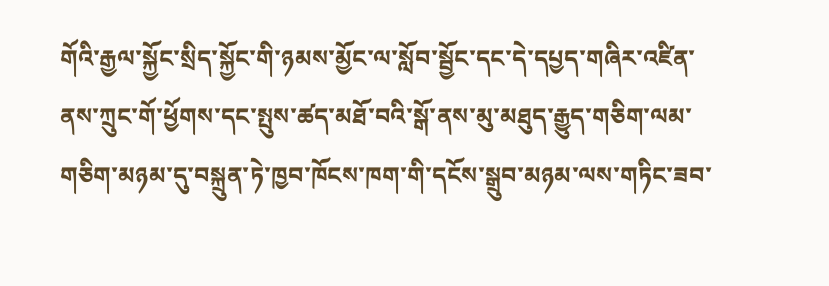གོའི་རྒྱལ་སྐྱོང་སྲིད་སྐྱོང་གི་ཉམས་མྱོང་ལ་སློབ་སྦྱོང་དང་དེ་དཔྱད་གཞིར་འཛིན་ནས་ཀྲུང་གོ་ཕྱོགས་དང་སྤུས་ཚད་མཐོ་བའི་སྒོ་ནས་མུ་མཐུད་རྒྱུད་གཅིག་ལམ་གཅིག་མཉམ་དུ་བསྐྲུན་ཏེ་ཁྱབ་ཁོངས་ཁག་གི་དངོས་སྒྲུབ་མཉམ་ལས་གཏིང་ཟབ་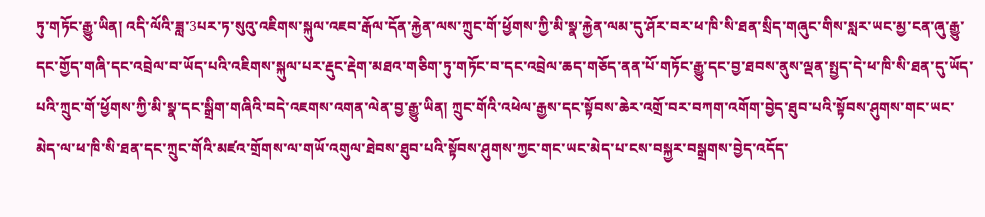ཏུ་གཏོང་རྒྱུ་ཡིན། འདི་ལོའི་ཟླ་3པར་ཏ་སུའུ་འཇིགས་སྐུལ་འཇབ་རྒོལ་དོན་རྐྱེན་ལས་ཀྲུང་གོ་ཕྱོགས་ཀྱི་མི་སྣ་རྐྱེན་ལམ་དུ་ཤོར་བར་ཕ་ཁི་སི་ཐན་སྲིད་གཞུང་གིས་སླར་ཡང་མྱ་ངན་ཞུ་རྒྱུ་དང་གྱོད་གཞི་དང་འབྲེལ་བ་ཡོད་པའི་འཇིགས་སྐུལ་པར་རྡུང་རྡེག་མཐའ་གཅིག་ཏུ་གཏོང་བ་དང་འབྲེལ་ཆད་གཅོད་ནན་པོ་གཏོང་རྒྱུ་དང་བྱ་ཐབས་ནུས་ལྡན་སྤྱད་དེ་ཕ་ཁི་སི་ཐན་དུ་ཡོད་པའི་ཀྲུང་གོ་ཕྱོགས་ཀྱི་མི་སྣ་དང་སྒྲིག་གཞིའི་བདེ་འཇགས་འགན་ལེན་བྱ་རྒྱུ་ཡིན། ཀྲུང་གོའི་འཕེལ་རྒྱས་དང་སྟོབས་ཆེར་འགྲོ་བར་བཀག་འགོག་བྱེད་ཐུབ་པའི་སྟོབས་ཤུགས་གང་ཡང་མེད་ལ་ཕ་ཁི་སི་ཐན་དང་ཀྲུང་གོའི་མཛའ་གྲོགས་ལ་གཡོ་འགུལ་ཐེབས་ཐུབ་པའི་སྟོབས་ཤུགས་ཀྱང་གང་ཡང་མེད་པ་ངས་བསྐྱར་བསྒྲགས་བྱེད་འདོད་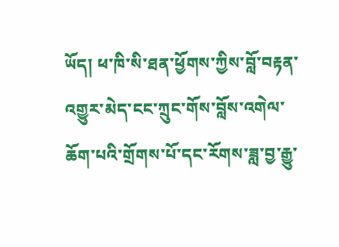ཡོད། ཕ་ཁི་སི་ཐན་ཕྱོགས་ཀྱིས་བློ་བརྟན་འགྱུར་མེད་ངང་ཀྲུང་གོས་བློས་འགེལ་ཆོག་པའི་གྲོགས་པོ་དང་རོགས་ཟླ་བྱ་རྒྱུ་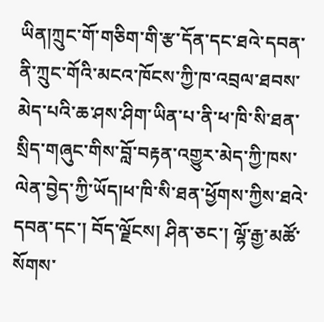ཡིན།ཀྲུང་གོ་གཅིག་གི་རྩ་དོན་དང་ཐའེ་དབན་ནི་ཀྲུང་གོའི་མངའ་ཁོངས་ཀྱི་ཁ་འབྲལ་ཐབས་མེད་པའི་ཆ་ཤས་ཤིག་ཡིན་པ་ནི་ཕ་ཁི་སི་ཐན་སྲིད་གཞུང་གིས་བློ་བརྟན་འགྱུར་མེད་ཀྱི་ཁས་ལེན་བྱེད་ཀྱི་ཡོད།ཕ་ཁི་སི་ཐན་ཕྱོགས་ཀྱིས་ཐའེ་དབན་དང་། བོད་ལྗོངས། ཤིན་ཅང་། ལྷོ་རྒྱ་མཚོ་སོགས་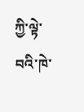ཀྱི་ལྟེ་བའི་ཁེ་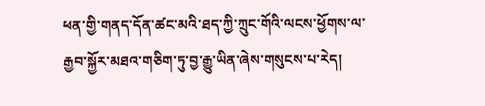ཕན་གྱི་གནད་དོན་ཚང་མའི་ཐད་ཀྱི་ཀྲུང་གོའི་ལངས་ཕྱོགས་ལ་རྒྱབ་སྐྱོར་མཐའ་གཅིག་ཏུ་བྱ་རྒྱུ་ཡིན་ཞེས་གསུངས་པ་རེད།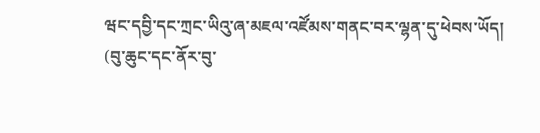ཝང་དབྱི་དང་ཀྲང་ཡིའུ་ཞ་མཇལ་འཛོམས་གནང་བར་ལྷན་དུ་ཕེབས་ཡོད།
(བུ་ཆུང་དང་ནོར་བུ་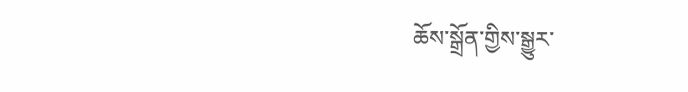ཆོས་སྒྲོན་གྱིས་སྒྱུར་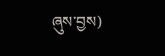ཞུས་བྱས)